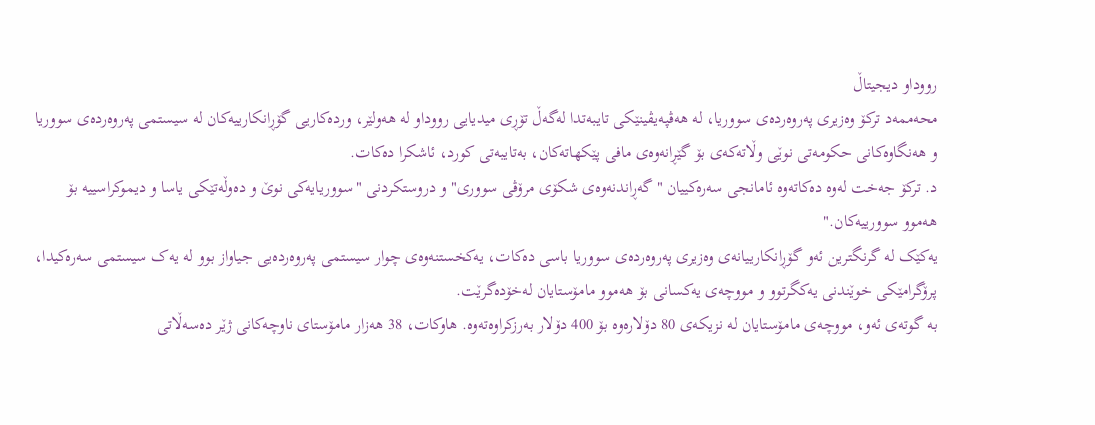رووداو دیجیتاڵ
محەممەد ترکۆ وەزیری پەروەردەی سووریا، لە هەڤپەیڤینێکی تایبەتدا لەگەڵ تۆڕی میدیایی رووداو لە هەولێر، وردەکاریی گۆڕانکارییەکان لە سیستمی پەروەردەی سووریا و هەنگاوەکانی حکومەتی نوێی وڵاتەکەی بۆ گێڕانەوەی مافی پێکهاتەکان، بەتایبەتی کورد، ئاشکرا دەکات.
د. ترکۆ جەخت لەوە دەکاتەوە ئامانجی سەرەکییان "گەڕاندنەوەی شکۆی مرۆڤی سووری" و دروستکردنی "سووریایەکی نوێ و دەوڵەتێکی یاسا و دیموکراسییە بۆ هەموو سوورییەکان."
یەکێک لە گرنگترین ئەو گۆڕانکارییانەی وەزیری پەروەردەی سووریا باسی دەکات، یەکخستنەوەی چوار سیستمی پەروەردەیی جیاواز بوو لە یەک سیستمی سەرەکیدا، پرۆگرامێکی خوێندنی یەکگرتوو و مووچەی یەکسانی بۆ هەموو مامۆستایان لەخۆدەگرێت.
بە گوتەی ئەو، مووچەی مامۆستایان لە نزیکەی 80 دۆلارەوە بۆ 400 دۆلار بەرزکراوەتەوە. هاوکات، 38 هەزار مامۆستای ناوچەکانی ژێر دەسەڵاتی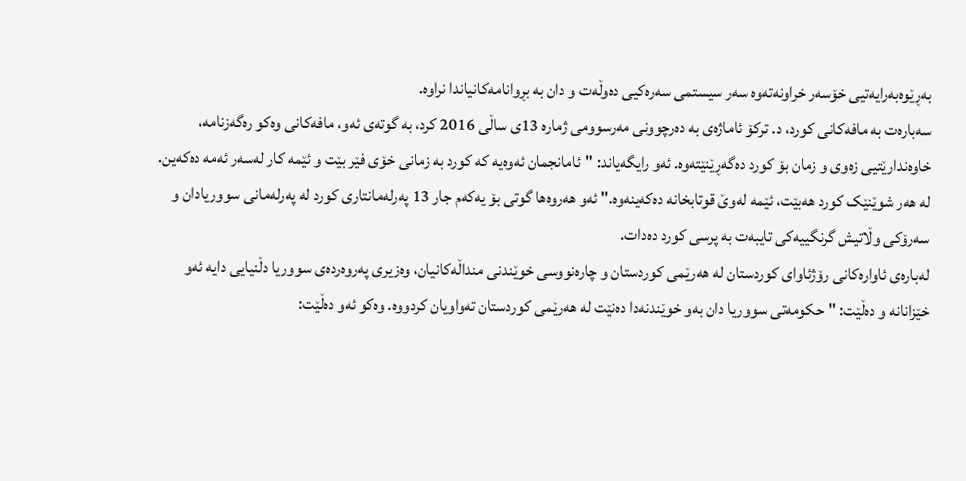بەڕێوەبەرایەتیی خۆسەر خراونەتەوە سەر سیستمی سەرەکیی دەوڵەت و دان بە بڕوانامەکانیاندا نراوە.
سەبارەت بە مافەکانی کورد، د. ترکۆ ئاماژەی بە دەرچوونی مەرسوومی ژمارە 13ی ساڵی 2016 کرد، بە گوتەی ئەو، مافەکانی وەکو رەگەزنامە، خاوەندارێتیی زەوی و زمان بۆ کورد دەگەڕێنێتەوە. ئەو رایگەیاند: "ئامانجمان ئەوەیە کە کورد بە زمانی خۆی فێر بێت و ئێمە کار لەسەر ئەمە دەکەین. لە هەر شوێنێک کورد هەبێت، ئێمە لەوێ قوتابخانە دەکەینەوە." ئەو هەروەها گوتی بۆ یەکەم جار 13 پەرلەمانتاری کورد لە پەرلەمانی سووریادان و سەرۆکی وڵاتیش گرنگییەکی تایبەت بە پرسی کورد دەدات.
لەبارەی ئاوارەکانی رۆژئاوای کوردستان لە هەرێمی کوردستان و چارەنووسی خوێندنی منداڵەکانیان، وەزیری پەروەردەی سووریا دڵنیایی دایە ئەو خێزانانە و دەڵێت: "حکومەتی سووریا دان بەو خوێندنەدا دەنێت لە هەرێمی کوردستان تەواویان کردووە. وەکو ئەو دەڵێت: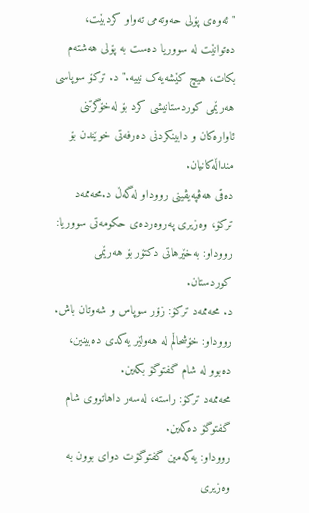"ئەوەی پۆلی حەوتەمی تەواو کردبێت، دەتوانێت لە سووریا دەست بە پۆلی هەشتەم بکات، هیچ کێشەیەک نییە." د. ترکۆ سوپاسی هەرێمی کوردستانیشی کرد بۆ لەخۆگرتنی ئاوارەکان و دابینکردنی دەرفەتی خوێندن بۆ منداڵەکانیان.
دەقی هەڤپەیڤینی رووداو لەگەڵ د.محەممەد ترکۆ، وەزیری پەروەردەی حکومەتی سووریا:
رووداو: بەخێرهاتی دکتۆر بۆ هەرێمی کوردستان.
د. محەممەد ترکۆ: زۆر سوپاس و شەوتان باش.
رووداو: خۆشحاڵم لە هەولێر یەکدی دەبینین، دەبوو لە شام گفتوگۆ بکەین.
محەممەد ترکۆ: راستە، لەسەر داهاتووی شام گفتوگۆ دەکەین.
رووداو: یەکەمین گفتوگۆت دوای بوون بە وەزیری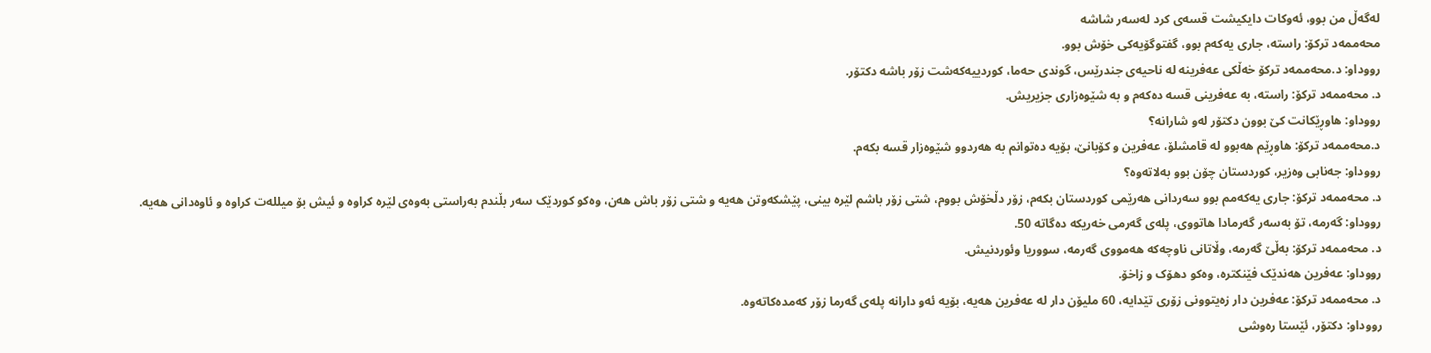لەگەڵ من بوو، ئەوکات دایکیشت قسەی کرد لەسەر شاشە
محەممەد ترکۆ: راستە، جاری یەکەم بوو، گفتوگۆیەکی خۆش بوو.
رووداو: د.محەممەد ترکۆ خەڵکی عەفرینە لە ناحیەی جندرێس، گوندی حەما، کوردییەکەشت زۆر باشە دکتۆر.
د. محەممەد ترکۆ: راستە، بە عەفرینی قسە دەکەم و بە شێوەزاری جزیریش.
رووداو: هاوڕێکانت کێ بوون دکتۆر لەو شارانە؟
د.محەممەد ترکۆ: هاوڕێم هەبوو لە قامشلۆ، عەفرین و کۆبانێ، بۆیە دەتوانم بە هەردوو شێوەزار قسە بکەم.
رووداو: جەنابی وەزیر، کوردستان چۆن بوو بەلاتەوە؟
د. محەممەد ترکۆ: جاری یەکەمم بوو سەردانی هەرێمی کوردستان بکەم، زۆر دڵخۆش بووم، شتی زۆر باشم لێرە بینی، پێشکەوتن هەیە و شتی زۆر باش هەن، وەکو کوردێک سەر بڵندم بەراستی بەوەی لێرە کراوە و ئیش بۆ میللەت کراوە و ئاوەدانی هەیە.
رووداو: گەرمە، تۆ بەسەر گەرمادا هاتووی، پلەی گەرمی خەریکە دەگاتە 50.
د. محەممەد ترکۆ: بەڵێ گەرمە، وڵاتانی ناوچەکە هەمووی گەرمە، سووریا وئوردنیش.
رووداو: عەفرین هەندێک فێنکترە، وەکو دهۆک و زاخۆ.
د. محەممەد ترکۆ: عەفرین دار زەیتوونی زۆری تێدایە، 60 ملیۆن دار لە عەفرین هەیە، بۆیە ئەو دارانە پلەی گەرما زۆر کەمدەکاتەوە.
رووداو: دکتۆر، ئێستا رەوشی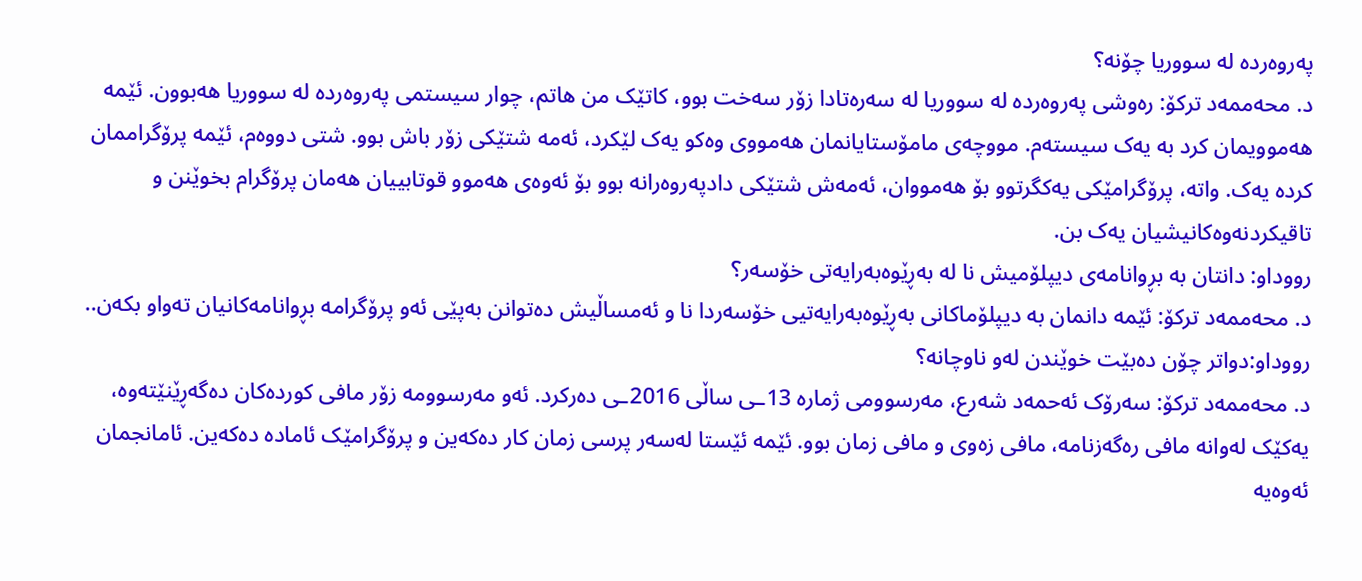پەروەردە لە سووریا چۆنە؟
د. محەممەد ترکۆ: رەوشی پەروەردە لە سووریا لە سەرەتادا زۆر سەخت بوو، کاتێک من هاتم، چوار سیستمی پەروەردە لە سووریا هەبوون. ئێمە هەموویمان کرد بە یەک سیستەم. مووچەی مامۆستایانمان هەمووی وەکو یەک لێکرد، ئەمە شتێکی زۆر باش بوو. شتی دووەم، ئێمە پرۆگراممان کردە یەک. واتە، پرۆگرامێکی یەکگرتوو بۆ هەمووان، ئەمەش شتێکی دادپەروەرانە بوو بۆ ئەوەی هەموو قوتابییان هەمان پرۆگرام بخوێنن و تاقیکردنەوەکانیشیان یەک بن.
رووداو: دانتان بە بڕوانامەی دیپلۆمیش نا لە بەڕێوەبەرایەتی خۆسەر؟
د. محەممەد ترکۆ: ئێمە دانمان بە دیپلۆماکانی بەڕێوەبەرایەتیی خۆسەردا نا و ئەمساڵیش دەتوانن بەپێی ئەو پرۆگرامە بڕوانامەکانیان تەواو بکەن..
رووداو:دواتر چۆن دەبێت خوێندن لەو ناوچانە؟
د. محەممەد ترکۆ: سەرۆک ئەحمەد شەرع، مەرسوومی ژمارە 13ـی ساڵی 2016ـی دەرکرد. ئەو مەرسوومە زۆر مافی کوردەکان دەگەڕێنێتەوە، یەکێک لەوانە مافی رەگەزنامە، مافی زەوی و مافی زمان بوو. ئێمە ئێستا لەسەر پرسی زمان کار دەکەین و پرۆگرامێک ئامادە دەکەین. ئامانجمان ئەوەیە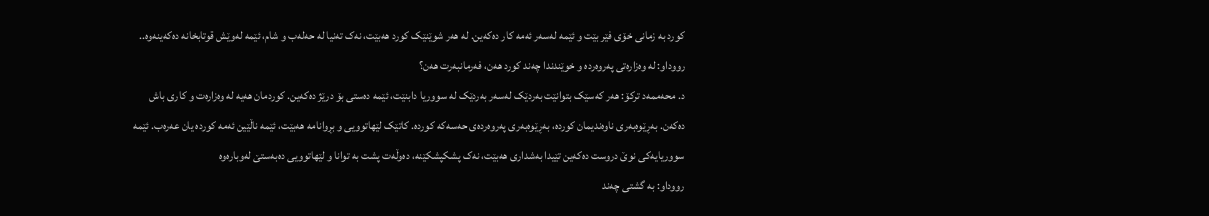کورد بە زمانی خۆی فێر بێت و ئێمە لەسەر ئەمە کار دەکەین. لە هەر شوێنێک کورد هەبێت، نەک تەنیا لە حەلەب و شام، ئێمە لەوێش قوتابخانە دەکەینەوە..
رووداو: لە وەزارەتی پەروەردە و خوێندندا چەند کورد هەن، فەرمانبەرت هەن؟
د. محەممەد ترکۆ: هەر کەسێک بتوانێت بەردێک لەسەر بەردێک لە سووریا دابنێت، ئێمە دەستی بۆ درێژ دەکەین. کوردمان هەیە لە وەزارەت و کاری باش دەکەن. بەڕێوەبەری ناوەندیمان کوردە، بەڕێوەبەری پەروەردەی حەسەکە کوردە. کاتێک لێهاتوویی و بڕوانامە هەبێت، ئێمە ناڵێین ئەمە کوردە یان عەرەب. ئێمە سووریایەکی نوێ دروست دەکەین تێیدا بەشداری هەبێت، نەک پشکپشکێنە، دەوڵەت پشت بە توانا و لێهاتوویی دەبەستێ لەوبارەوە
رووداو: بە گشتی چەند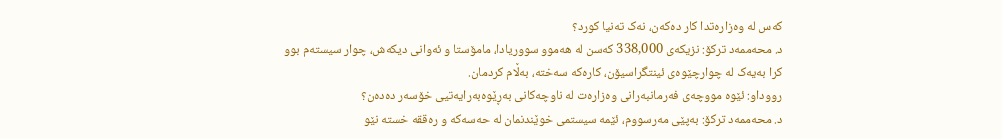کەس لە وەزارەتدا کار دەکەن، نەک تەنیا کورد؟
د. محەممەد ترکۆ: نزیکەی 338,000 کەسن لە هەموو سووریادا، مامۆستا و ئەوانی دیکەش، چوار سیستەم بوو کرا بەیەک لە چوارچێوەی ئینتگراسیۆن، کارەکە سەختە، بەڵام کردمان.
رووداو: ئێوە مووچەی فەرمانبەرانی وەزارەت لە ناوچەکانی بەڕێوەبەرایەتیی خۆسەر دەدەن؟
د. محەممەد ترکۆ: بەپێی مەرسووم، ئێمە سیستمی خوێندنمان لە حەسەکە و رەققە خستە نێو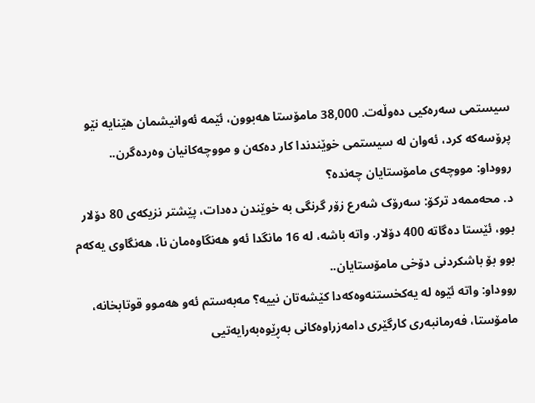سیستمی سەرەکیی دەوڵەت. 38,000 مامۆستا هەبوون، ئێمە ئەوانیشمان هێنایە نێو پرۆسەکە کرد، ئەوان لە سیستمی خوێندندا کار دەکەن و مووچەکانیان وەردەگرن..
رووداو: مووچەی مامۆستایان چەندە؟
د. محەممەد ترکۆ: سەرۆک شەرع زۆر گرنگی بە خوێندن دەدات، پێشتر نزیکەی 80 دۆلار بوو، ئێستا دەگاتە 400 دۆلار. واتە باشە، لە 16 مانگدا ئەو هەنگاوەمان نا، هەنگاوی یەکەم بوو بۆ باشکردنی دۆخی مامۆستایان..
رووداو: واتە ئێوە لە یەکخستنەوەکەدا کێشەتان نییە؟ مەبەستم ئەو هەموو قوتابخانە، مامۆستا، فەرمانبەری کارگێری دامەزراوەکانی بەڕێوەبەرایەتیی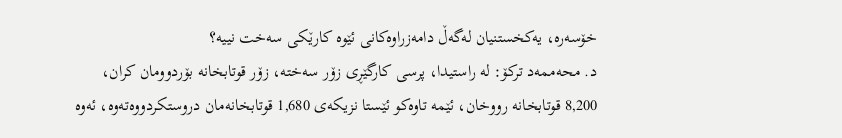خۆسەرە، یەکخستنیان لەگەڵ دامەزراوەکانی ئێوە کارێکی سەخت نییە؟
د. محەممەد ترکۆ: لە راستیدا، پرسی کارگێڕی زۆر سەختە، زۆر قوتابخانە بۆردوومان کران، 8,200 قوتابخانە رووخان، ئێمە تاوەکو ئێستا نزیکەی 1,680 قوتابخانەمان دروستکردووەتەوە، ئەوە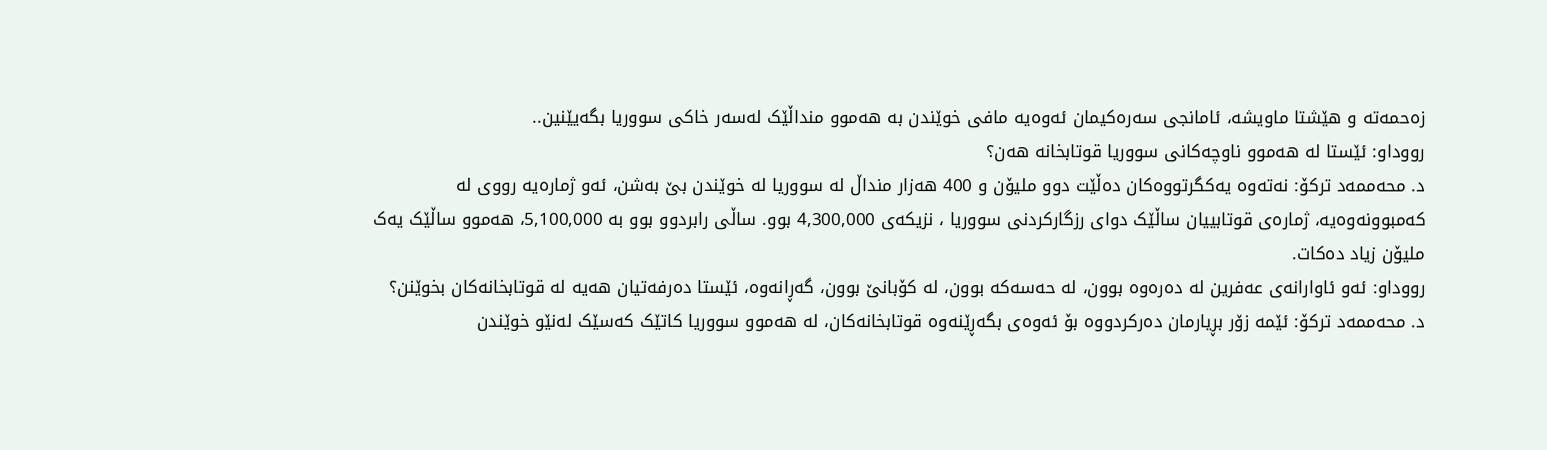زەحمەتە و هێشتا ماویشە، ئامانجی سەرەکیمان ئەوەیە مافی خوێندن بە هەموو منداڵێک لەسەر خاکی سووریا بگەیێنین..
رووداو: ئێستا لە هەموو ناوچەکانی سووریا قوتابخانە هەن؟
د. محەممەد ترکۆ: نەتەوە یەکگرتووەکان دەڵێت دوو ملیۆن و 400 هەزار منداڵ لە سووریا لە خوێندن بێ بەشن، ئەو ژمارەیە رووی لە کەمبوونەوەیە، ژمارەی قوتابییان ساڵێک دوای رزگارکردنی سووریا ، نزیکەی 4,300,000 بوو. ساڵی رابردوو بوو بە 5,100,000، هەموو ساڵێک یەک ملیۆن زیاد دەکات.
رووداو: ئەو ئاوارانەی عەفرین لە دەرەوە بوون، لە حەسەکە بوون، لە کۆبانێ بوون، گەڕانەوە، ئێستا دەرفەتیان هەیە لە قوتابخانەکان بخوێنن؟
د. محەممەد ترکۆ: ئێمە زۆر بڕیارمان دەرکردووە بۆ ئەوەی بگەڕێنەوە قوتابخانەکان، لە هەموو سووریا کاتێک کەسێک لەنێو خوێندن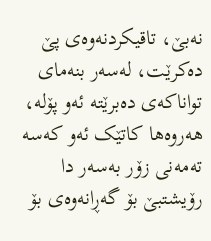نەبێ، تاقیکردنەوەی پێ دەکرێت، لەسەر بنەمای تواناکەی دەبرێتە ئەو پۆلە، هەروەها کاتێک ئەو کەسە تەمەنی زۆر بەسەر دا رۆیشتبێ بۆ گەڕانەوەی بۆ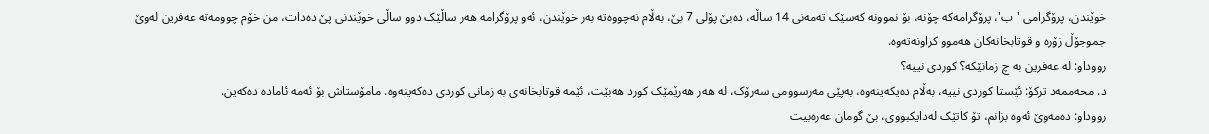خوێندن، پرۆگرامی 'ب'، پرۆگرامەکە چۆنە، بۆ نموونە کەسێک تەمەنی 14 ساڵە، دەبێ پۆلی 7 بێ، بەڵام نەچووەتە بەر خوێندن، ئەو پرۆگرامە هەر ساڵێک دوو ساڵی خوێندنی پێ دەدات، من خۆم چوومەتە عەفرین لەوێ جموجۆڵ زۆرە و قوتابخانەکان هەموو کراونەتەوە.
رووداو: لە عەفرین بە چ زمانێکە؟ کوردی نییە؟
د. محەممەد ترکۆ: ئێستا کوردی نییە، بەڵام دەیکەینەوە، بەپێی مەرسوومی سەرۆک، لە هەر هەرێمێک کورد هەبێت، ئێمە قوتابخانەی بە زمانی کوردی دەکەینەوە. مامۆستاش بۆ ئەمە ئامادە دەکەین.
رووداو: دەمەوێ ئەوە بزانم، تۆ کاتێک لەدایکبووی، بێ گومان عەرەبیت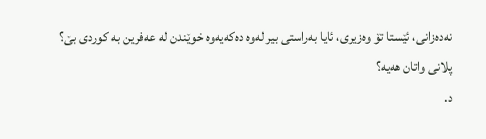نەدەزانی، ئێستا تۆ وەزیری، ئایا بەراستی بیر لەوە دەکەیەوە خوێندن لە عەفرین بە کوردی بێ؟ پلانی واتان هەیە؟
د.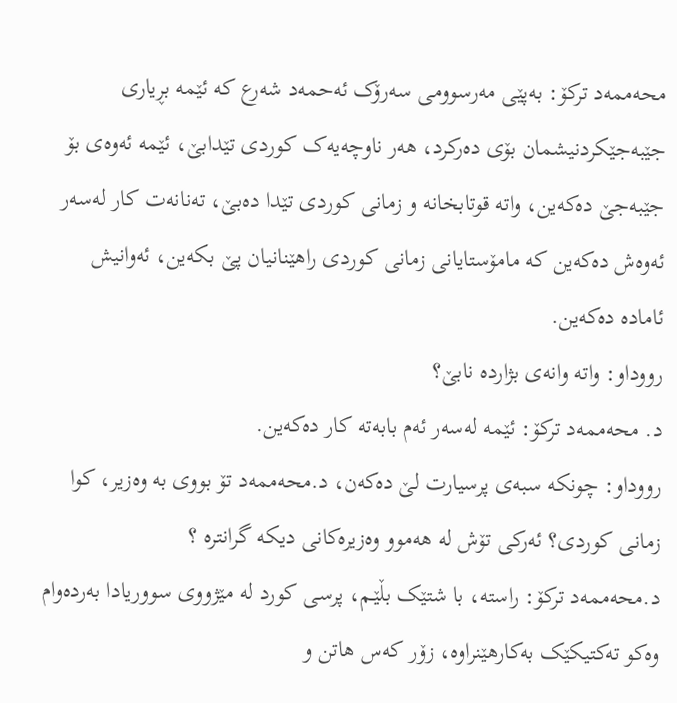محەممەد ترکۆ: بەپێی مەرسوومی سەرۆک ئەحمەد شەرع کە ئێمە بڕیاری جێبەجێکردنیشمان بۆی دەرکرد، هەر ناوچەیەک کوردی تێدابێ، ئێمە ئەوەی بۆ جێبەجێ دەکەین، واتە قوتابخانە و زمانی کوردی تێدا دەبێ، تەنانەت کار لەسەر ئەوەش دەکەین کە مامۆستایانی زمانی کوردی راهێنانیان پێ بکەین، ئەوانیش ئامادە دەکەین.
رووداو: واتە وانەی بژاردە نابێ؟
د. محەممەد ترکۆ: ئێمە لەسەر ئەم بابەتە کار دەکەین.
رووداو: چونکە سبەی پرسیارت لێ دەکەن، د.محەممەد تۆ بووی بە وەزیر، کوا زمانی کوردی؟ ئەرکی تۆش لە هەموو وەزیرەکانی دیکە گرانترە ؟
د.محەممەد ترکۆ: راستە، با شتێک بڵێـم، پرسی کورد لە مێژووی سووریادا بەردەوام وەکو تەکتیکێک بەکارهێنراوە، زۆر کەس هاتن و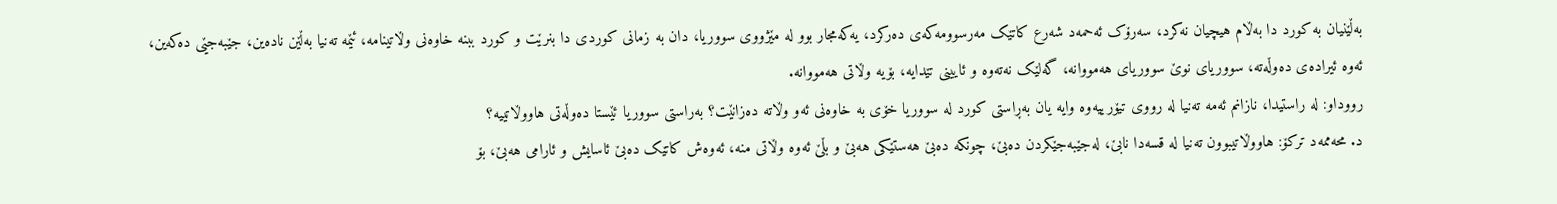بەڵێنیان بە کورد دا بەڵام هیچیان نەکرد، سەرۆک ئەحمەد شەرع کاتێک مەرسوومەکەی دەرکرد، یەکەمجار بوو لە مێژووی سووریا، دان بە زمانی کوردی دا بنرێت و کورد ببنە خاوەنی وڵاتینامە، ئێمە تەنیا بەڵێن نادەین، جێبەجێی دەکەین، ئەوە ئیرادەی دەوڵەتە، سووریای نوێ سووریای هەمووانە، گەلێک نەتەوە و ئایینی تێدایە، بۆیە وڵاتی هەمووانە.
رووداو: لە راستیدا، نازانم ئەمە تەنیا لە رووی تیۆرییەوە وایە یان بەڕاستی کورد لە سووریا خۆی بە خاوەنی ئەو وڵاتە دەزانێت؟ بەراستی سووریا ئێستا دەوڵەتی هاووڵاتییە؟
د. محەممەد ترکۆ: هاووڵاتیبوون تەنیا لە قسەدا نابێ، لەجێبەجێکردن دەبێ، چونکە دەبێ هەستێکی هەبێ و بڵێ ئەوە وڵاتی منە، ئەوەش کاتێک دەبێ ئاسایش و ئارامی هەبێ، بۆ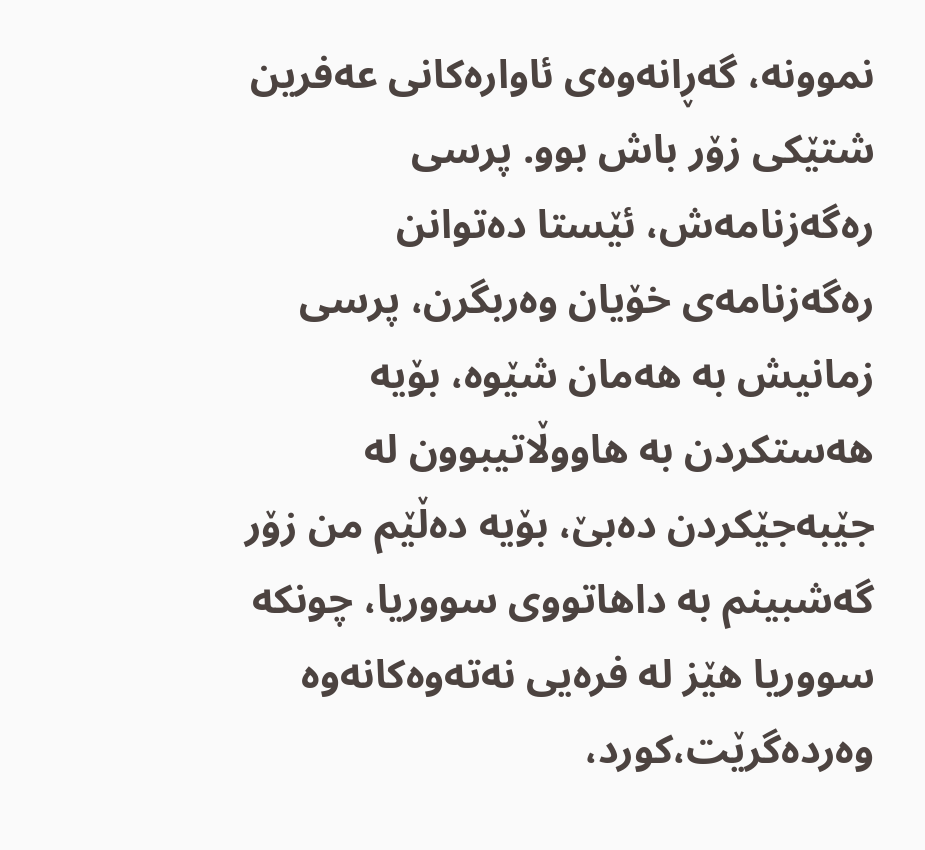نموونە، گەڕانەوەی ئاوارەکانی عەفرین شتێکی زۆر باش بوو. پرسی رەگەزنامەش، ئێستا دەتوانن رەگەزنامەی خۆیان وەربگرن، پرسی زمانیش بە هەمان شێوە، بۆیە هەستکردن بە هاووڵاتیبوون لە جێبەجێکردن دەبێ، بۆیە دەڵێم من زۆر گەشبینم بە داهاتووی سووریا، چونکە سووریا هێز لە فرەیی نەتەوەکانەوە وەردەگرێت،کورد،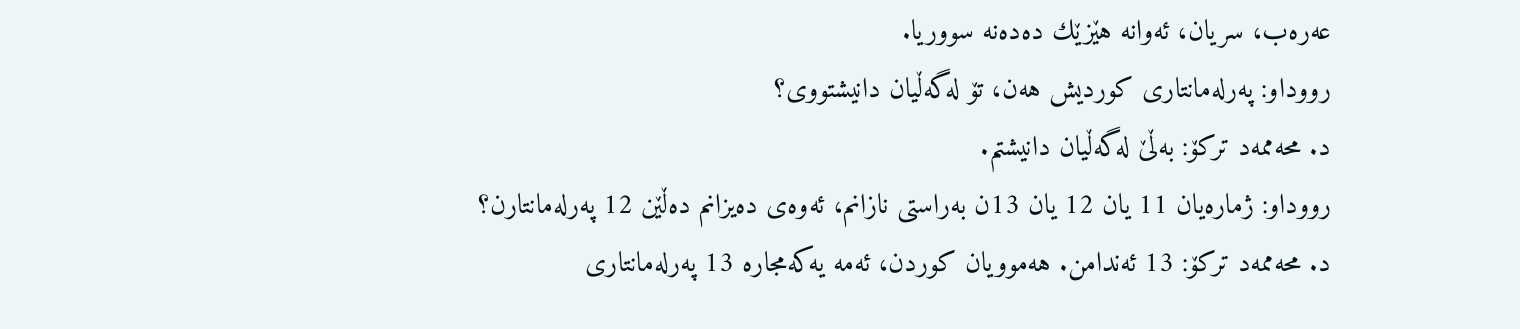عەرەب، سریان، ئەوانە هێزێك دەدەنە سووریا.
رووداو: پەرلەمانتاری کوردیش هەن، تۆ لەگەڵیان دانیشتووی؟
د. محەممەد ترکۆ: بەڵێ لەگەڵیان دانیشتم.
رووداو: ژمارەیان 11 یان 12 یان 13ن بەراستی نازانم، ئەوەی دەیزانم دەڵێن 12 پەرلەمانتارن؟
د. محەممەد ترکۆ: 13 ئەندامن. هەموویان کوردن، ئەمە یەکەمجارە 13 پەرلەمانتاری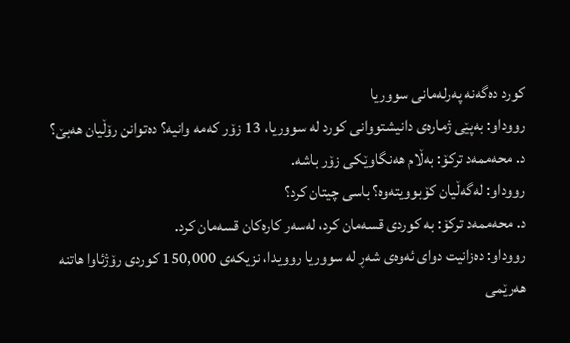کورد دەگەنە پەرلەمانی سووریا
رووداو: بەپێی ژمارەی دانیشتووانی کورد لە سووریا، 13 زۆر کەمە وانیە؟ دەتوانن رۆڵیان هەبێ؟
د. محەممەد ترکۆ: بەڵام هەنگاوێکی زۆر باشە.
رووداو: لەگەڵیان کۆبوویتەوە؟ باسی چیتان کرد؟
د. محەممەد ترکۆ: بە کوردی قسەمان کرد، لەسەر کارەکان قسەمان کرد.
رووداو: دەزانیت دوای ئەوەی شەڕ لە سووریا روویدا، نزیکەی 150,000 کوردی رۆژئاوا هاتنە هەرێمی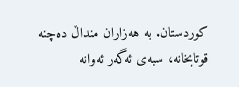کوردستان. بە هەزاران منداڵ دەچنە قوتابخانە، سبەی ئەگەر ئەوانە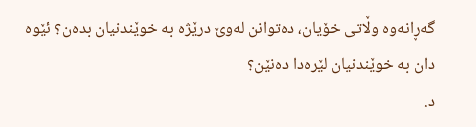گەڕانەوە وڵاتی خۆیان، دەتوانن لەوێ درێژە بە خوێندنیان بدەن؟ ئێوە دان بە خوێندنیان لێرەدا دەنێن؟
د.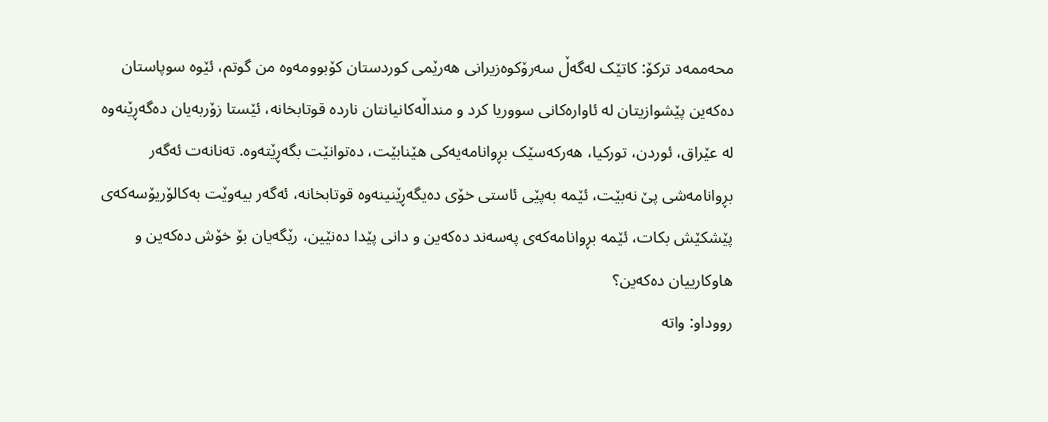محەممەد ترکۆ: کاتێک لەگەڵ سەرۆکوەزیرانی هەرێمی کوردستان کۆبوومەوە من گوتم، ئێوە سوپاستان دەکەین پێشوازیتان لە ئاوارەکانی سووریا کرد و منداڵەکانیانتان ناردە قوتابخانە، ئێستا زۆربەیان دەگەڕێنەوە لە عێراق، ئوردن، تورکیا، هەرکەسێک بڕوانامەیەکی هێنابێت، دەتوانێت بگەڕێتەوە. تەنانەت ئەگەر بڕوانامەشی پێ نەبێت، ئێمە بەپێی ئاستی خۆی دەیگەڕێنینەوە قوتابخانە، ئەگەر بیەوێت بەکالۆریۆسەکەی پێشکێش بکات، ئێمە بڕوانامەکەی پەسەند دەکەین و دانی پێدا دەنێین، رێگەیان بۆ خۆش دەکەین و هاوکارییان دەکەین؟
رووداو: واتە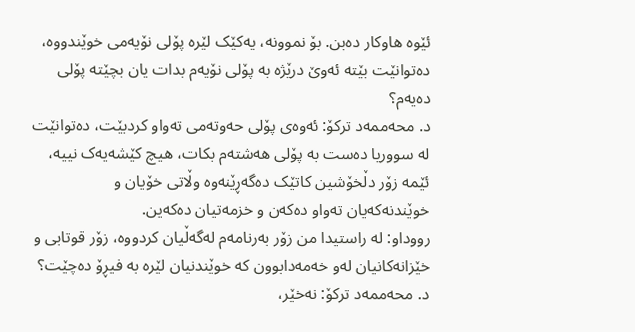ئێوە هاوکار دەبن. بۆ نموونە، یەکێک لێرە پۆلی نۆیەمی خوێندووە، دەتوانێت بێتە ئەوێ درێژە بە پۆلی نۆیەم بدات یان بچێتە پۆلی دەیەم؟
د. محەممەد ترکۆ: ئەوەی پۆلی حەوتەمی تەواو کردبێت، دەتوانێت لە سووریا دەست بە پۆلی هەشتەم بکات، هیچ کێشەیەک نییە، ئێمە زۆر دڵخۆشین کاتێک دەگەڕێنەوە وڵاتی خۆیان و خوێندنەکەیان تەواو دەکەن و خزمەتیان دەکەین.
رووداو: لە راستیدا من زۆر بەرنامەم لەگەڵیان کردووە، زۆر قوتابی و خێزانەکانیان لەو خەمەدابوون کە خوێندنیان لێرە بە فیڕۆ دەچێت؟
د. محەممەد ترکۆ: نەخێر،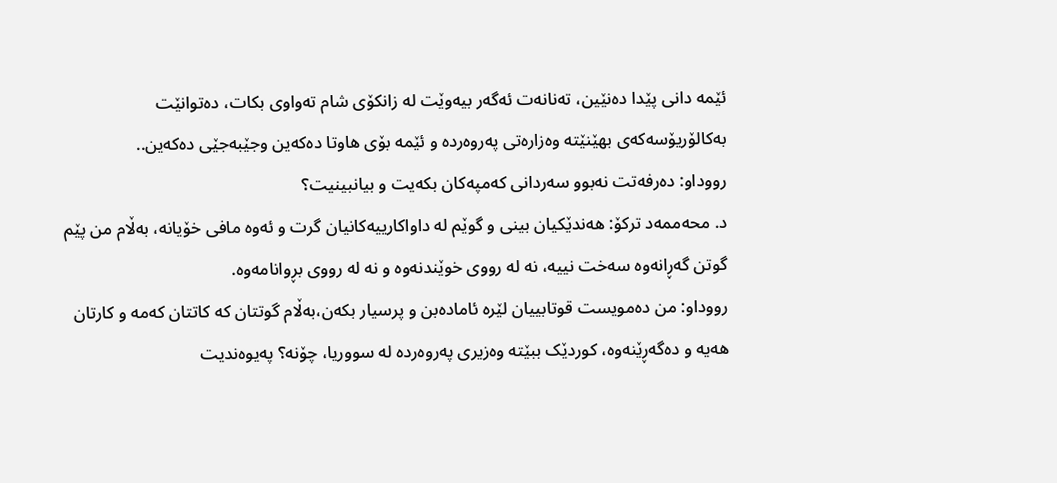ئێمە دانی پێدا دەنێین، تەنانەت ئەگەر بیەوێت لە زانکۆی شام تەواوی بکات، دەتوانێت بەکالۆریۆسەکەی بهێنێتە وەزارەتی پەروەردە و ئێمە بۆی هاوتا دەکەین وجێبەجێی دەکەین..
رووداو: دەرفەتت نەبوو سەردانی کەمپەکان بکەیت و بیانبینیت؟
د. محەممەد ترکۆ: هەندێکیان بینی و گوێم لە داواکارییەکانیان گرت و ئەوە مافی خۆیانە، بەڵام من پێم گوتن گەڕانەوە سەخت نییە، نە لە رووی خوێندنەوە و نە لە رووی بڕوانامەوە.
رووداو: من دەمویست قوتابییان لێرە ئامادەبن و پرسیار بکەن،بەڵام گوتتان کە کاتتان کەمە و کارتان هەیە و دەگەڕێنەوە، کوردێک ببێتە وەزیری پەروەردە لە سووریا، چۆنە؟ پەیوەندیت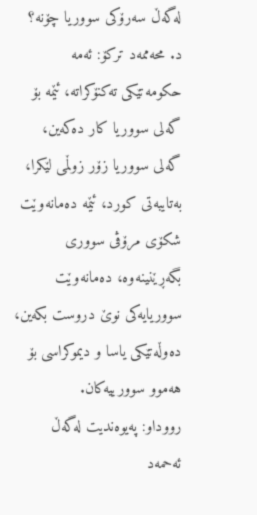لەگەڵ سەرۆکی سووریا چۆنە؟
د. محەممەد ترکۆ: ئەمە حکومەتێکی تەکنۆکراتە، ئێمە بۆ گەلی سووریا کار دەکەین، گەلی سووریا زۆر زوڵمی لێکرا، بەتایبەتی کورد، ئێمە دەمانەوێت شکۆی مرۆڤی سووری بگەڕێنینەوە، دەمانەوێت سووریایەکی نوێ دروست بکەین، دەوڵەتێکی یاسا و دیموکراسی بۆ هەموو سوورییەکان.
رووداو: پەیوەندیت لەگەڵ ئەحمەد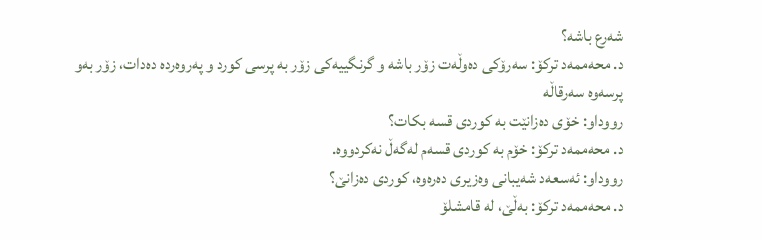شەرع باشە؟
د. محەممەد ترکۆ: سەرۆکی دەوڵەت زۆر باشە و گرنگییەکی زۆر بە پرسی کورد و پەروەردە دەدات، زۆر بەو پرسەوە سەرقاڵە
رووداو: خۆی دەزانێت بە کوردی قسە بکات؟
د. محەممەد ترکۆ: خۆم بە کوردی قسەم لەگەڵ نەکردووە.
رووداو: ئەسعەد شەیبانی وەزیری دەرەوە، کوردی دەزانێ؟
د. محەممەد ترکۆ: بەڵێ، لە قامشلۆ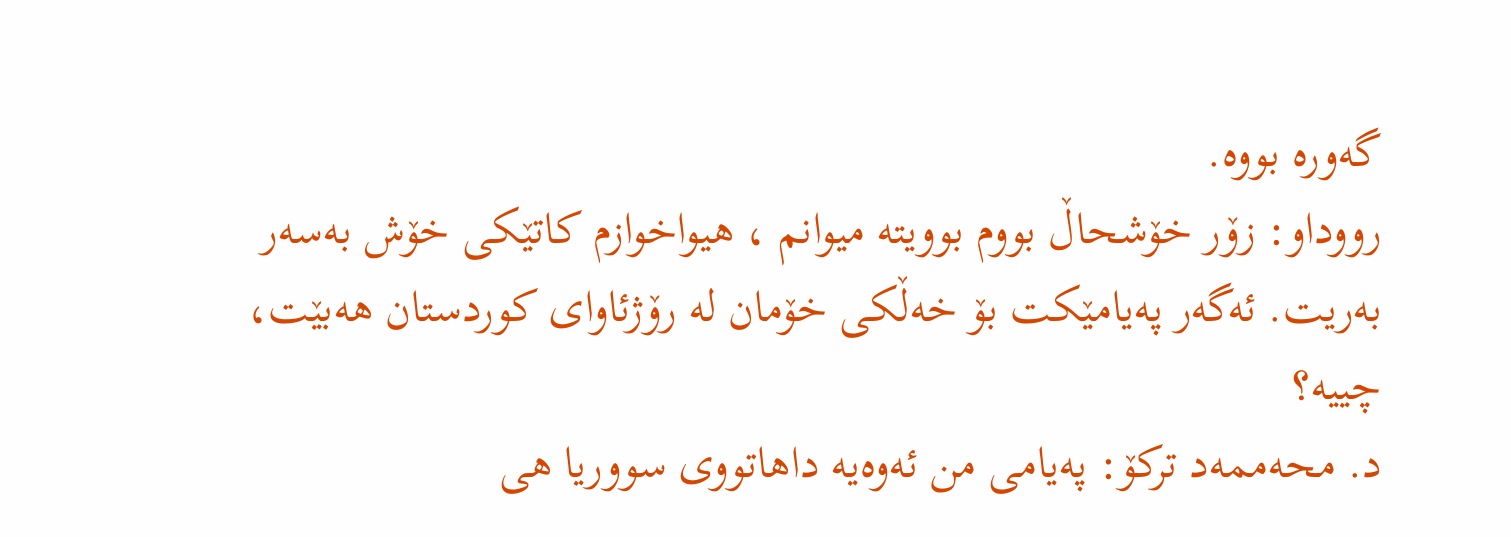گەورە بووە.
رووداو: زۆر خۆشحاڵ بووم بوویتە میوانم ، هیواخوازم کاتێکی خۆش بەسەر بەریت. ئەگەر پەیامێکت بۆ خەڵکی خۆمان لە رۆژئاوای کوردستان هەبێت، چییە؟
د. محەممەد ترکۆ: پەیامی من ئەوەیە داهاتووی سووریا هی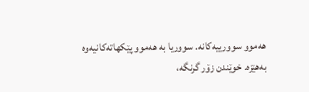هەموو سوورییەکانە. سووریا بە هەموو پێکهاتەکانیەوە بەهێزە. خوێندن زۆر گرنگە،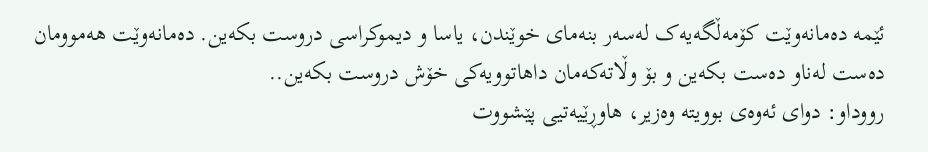ئێمە دەمانەوێت کۆمەڵگەیەک لەسەر بنەمای خوێندن، یاسا و دیموکراسی دروست بکەین. دەمانەوێت هەموومان دەست لەناو دەست بکەین و بۆ وڵاتەکەمان داهاتوویەکی خۆش دروست بکەین..
رووداو: دوای ئەوەی بوویتە وەزیر، هاوڕێیەتیی پێشووت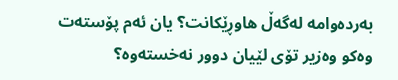بەردەوامە لەگەڵ هاوڕێکانت؟ یان ئەم پۆستەت وەکو وەزیر تۆی لێیان دوور نەخستەوە؟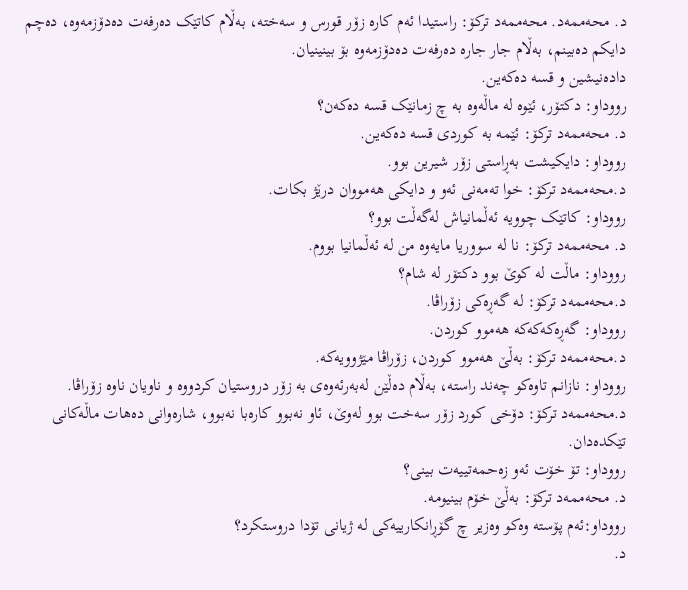د. محەممەد. محەممەد ترکۆ: راستیدا ئەم کارە زۆر قورس و سەختە، بەڵام کاتێک دەرفەت دەدۆزمەوە، دەچم دایکم دەبینم، بەڵام جار جارە دەرفەت دەدۆزمەوە بۆ بینینیان.
دادەنیشین و قسە دەکەین.
رووداو: دکتۆر، ئێوە لە ماڵەوە بە چ زمانێک قسە دەکەن؟
د. محەممەد ترکۆ: ئێمە بە کوردی قسە دەکەین.
رووداو: دایکیشت بەڕاستی زۆر شیرین بوو.
د.محەممەد ترکۆ: خوا تەمەنی ئەو و دایکی هەمووان درێژ بکات.
رووداو: کاتێک چوویە ئەڵمانیاش لەگەڵت بوو؟
د. محەممەد ترکۆ: نا لە سووریا مایەوە من لە ئەڵمانیا بووم.
رووداو: ماڵت لە کوێ بوو دکتۆر لە شام؟
د.محەممەد ترکۆ: لە گەڕەکی زۆراڤا.
رووداو: گەڕەکەکەکە هەموو کوردن.
د.محەممەد ترکۆ: بەڵێ هەموو کوردن، زۆراڤا مێژوویەکە.
رووداو: نازانم تاوەکو چەند راستە، بەڵام دەڵێن لەبەرئەوەی بە زۆر دروستیان کردووە و ناویان ناوە زۆراڤا.
د.محەممەد ترکۆ: دۆخی کورد زۆر سەخت بوو لەوێ، ئاو نەبوو کارەبا نەبوو، شارەوانی دەهات ماڵەکانی تێکدەدان.
رووداو: تۆ خۆت ئەو زەحمەتییەت بینی؟
د. محەممەد ترکۆ: بەڵێ خۆم بینیومە.
رووداو:ئەم پۆستە وەکو وەزیر چ گۆڕانکارییەکی لە ژیانی تۆدا دروستکرد؟
د.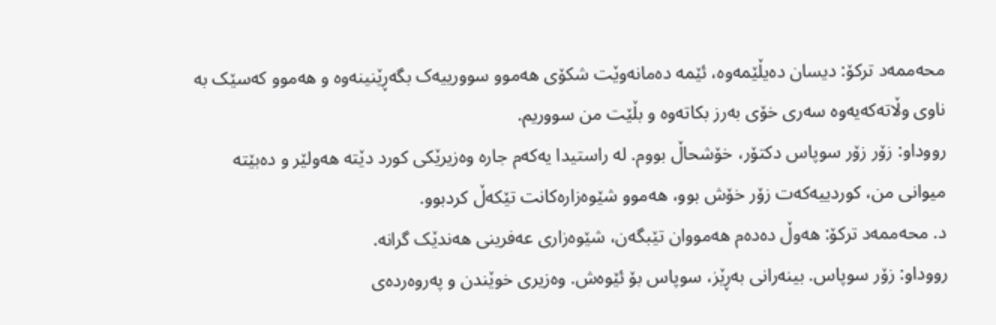محەممەد ترکۆ: دیسان دەیڵێمەوە، ئێمە دەمانەوێت شکۆی هەموو سوورییەک بگەڕێنینەوە و هەموو کەسێک بە ناوی وڵاتەکەیەوە سەری خۆی بەرز بکاتەوە و بڵێت من سووریم.
رووداو: زۆر زۆر سوپاس دکتۆر، خۆشحاڵ بووم. لە راستیدا یەکەم جارە وەزیرێکی کورد دێتە هەولێر و دەبێتە میوانی من، کوردییەکەت زۆر خۆش بوو، هەموو شێوەزارەکانت تێکەڵ کردبوو.
د. محەممەد ترکۆ: هەوڵ دەدەم هەمووان تێبگەن، شێوەزاری عەفرینی هەندێک گرانە.
رووداو: زۆر سوپاس. بینەرانی بەڕێز، سوپاس بۆ ئێوەش. وەزیری خوێندن و پەروەردەی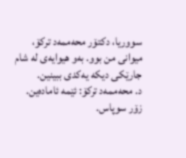سووریا، دکتۆر محەممەد ترکۆ، میوانی من بوو. بەو هیوایەی لە شام جارێکی دیکە یەکدی ببینین.
د. محەممەد ترکۆ: ئێمە ئامادەین. زۆر سوپاس.